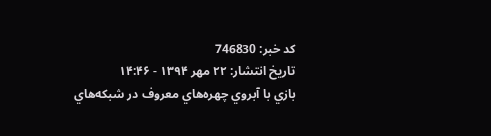کد خبر: 746830
تاریخ انتشار: ۲۲ مهر ۱۳۹۴ - ۱۴:۴۶
بازي با آبروي چهره‌هاي معروف در شبكه‌هاي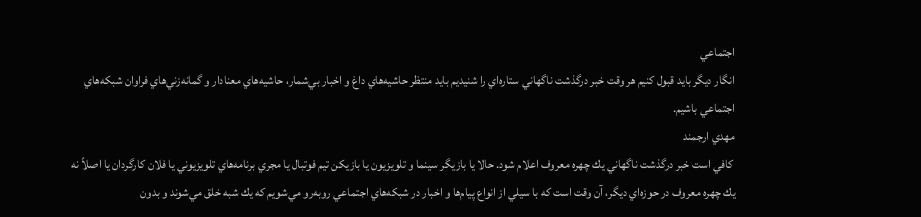اجتماعي
انگار ديگر بايد قبول كنيم هر وقت خبر درگذشت ناگهاني ستاره‌اي را شنيديم بايد منتظر حاشيه‌هاي داغ و اخبار بي‌شمار، حاشيه‌هاي معنا‌دار و گمانه‌زني‌هاي فراوان شبكه‌هاي اجتماعي باشيم.
مهدي ارجمند
 كافي است خبر درگذشت ناگهاني يك چهره معروف اعلام شود. حالا يا بازيگر سينما و تلويزيون يا بازيكن تيم فوتبال يا مجري برنامه‌هاي تلويزيوني يا فلان كارگردان يا اصلاً نه يك چهره معروف در حوزه‌اي ديگر، آن وقت است كه با سيلي از انواع پيام‌ها و اخبار در شبكه‌هاي اجتماعي روبه‌رو مي‌شويم كه يك شبه خلق مي‌شوند و بدون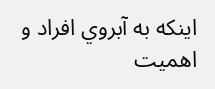اينكه به آبروي افراد و اهميت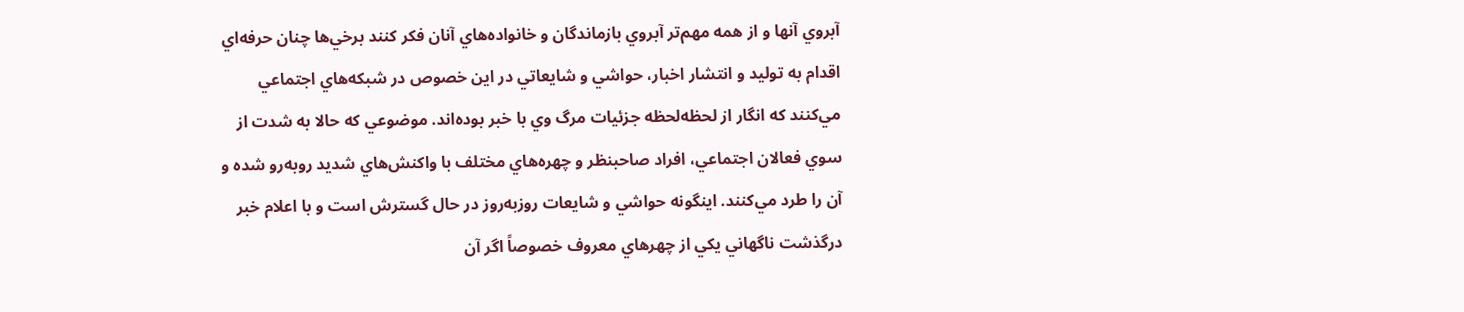آبروي آنها و از همه مهم‌تر آبروي بازماندگان و خانواده‌هاي آنان فكر كنند برخي‌ها چنان حرفه‌اي اقدام به توليد و انتشار اخبار، حواشي و شايعاتي در اين خصوص در شبكه‌هاي اجتماعي مي‌كنند كه انگار از لحظه‌لحظه جزئيات مرگ وي با خبر بوده‌اند. موضوعي كه حالا به شدت از سوي فعالان اجتماعي، افراد صاحبنظر و چهره‌‌هاي مختلف با واكنش‌هاي شديد روبه‌رو شده و آن را طرد مي‌كنند. اينگونه حواشي و شايعات روز‌به‌روز در حال گسترش است و با اعلام خبر درگذشت ناگهاني يكي از چهرهاي معروف خصوصاً اگر آن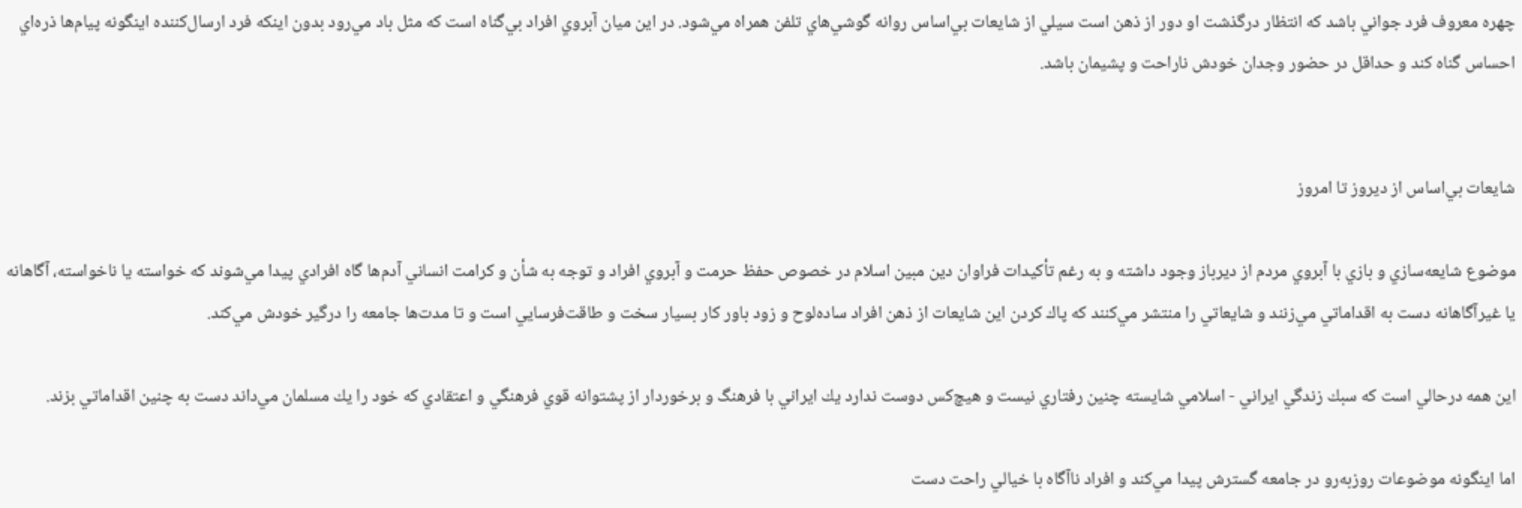چهره معروف فرد جواني باشد كه انتظار درگذشت او دور از ذهن است سيلي از شايعات بي‌اساس روانه گوشي‌هاي تلفن همراه مي‌شود. در اين ميان آبروي افراد بي‌گناه است كه مثل باد مي‌رود بدون اينكه فرد ارسال‌كننده اينگونه پيام‌ها ذره‌اي احساس گناه كند و حداقل در حضور وجدان خودش ناراحت و پشيمان باشد.


شايعات بي‌اساس از ديروز تا امروز

موضوع شايعه‌سازي و بازي با آبروي مردم از ديرباز وجود داشته و به رغم تأكيدات فراوان دين مبين اسلام در خصوص حفظ حرمت و آبروي افراد و توجه به شأن و كرامت انساني آدم‌ها گاه افرادي پيدا مي‌شوند كه خواسته يا ناخواسته، آگاهانه يا غير‌آگاهانه دست به اقداماتي مي‌زنند و شايعاتي را منتشر مي‌كنند كه پاك كردن اين شايعات از ذهن افراد ساده‌لوح و زود باور كار بسيار سخت و طاقت‌فرسايي است و تا مدت‌ها جامعه را درگير خودش مي‌كند.

اين همه درحالي است كه سبك زندگي ايراني - اسلامي شايسته چنين رفتاري نيست و هيچ‌كس دوست ندارد يك ايراني با فرهنگ و برخوردار از پشتوانه قوي فرهنگي و اعتقادي كه خود را يك مسلمان مي‌داند دست به چنين اقداماتي بزند.

اما اينگونه موضوعات روز‌به‌رو در جامعه گسترش پيدا مي‌كند و افراد نا‌آگاه با خيالي راحت دست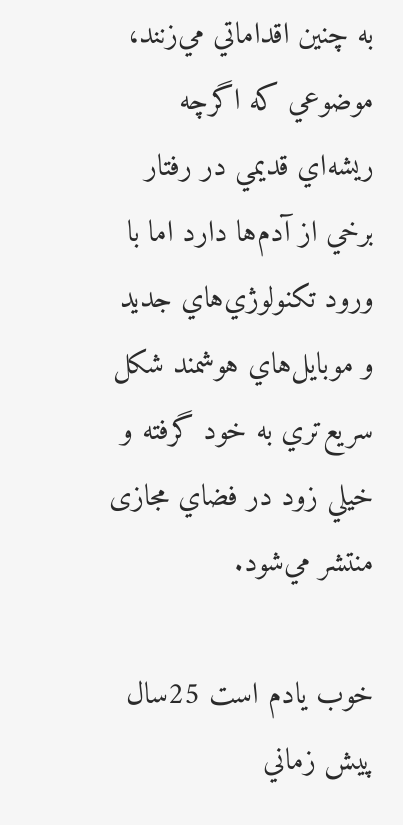به چنين اقداماتي مي‌زنند، موضوعي كه اگرچه ريشه‌اي قديمي در رفتار برخي از آدم‌ها دارد اما با ورود تكنولوژي‌هاي جديد و موبايل‌هاي هوشمند شكل سريع‌تري به خود گرفته و خيلي زود در فضاي مجازی منتشر مي‌شود.

خوب يادم است 25سال پيش زماني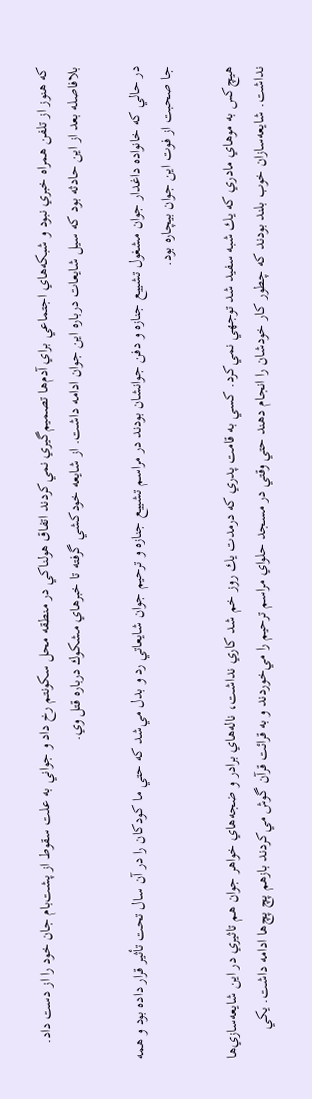كه هنوز از تلفن همراه خبري نبود و شبكه‌هاي اجتماعي براي آدم‌ها تصميم‌گيري نمي‌كردند اتفاق هولناكي در منطقه محل سكونتم رخ داد و جواني به علت سقوط از پشت‌بام جان خود را از دست داد. بلافاصله بعد از اين حادثه بود كه سيل شايعات درباره اين جوان ادامه داشت. از شايعه خودكشي گرفته تا خبر‌هاي مشكوك درباره قتل وي.

در حالي كه خانواده داغدار جوان مشغول تشييع جنازه و دفن جوانشان بودند در مراسم تشييع جنازه و ترحيم جوان شايعاتي رد و بدل مي‌شد كه حتي ما كودكان را در آن سال تحت تأثير قرار داده بود و همه جا صحبت از فوت اين جوان بيچاره بود.

هيچ‌كس به موهاي مادري كه يك شبه سفيد شد توجهي نمي‌كرد. كسي به قامت پدري كه درمدت يك روز خم شد كاري نداشت، ناله‌هاي برادر و ضجه‌هاي خواهر جوان هم تاثيري در اين شايعه‌سازي‌ها نداشت. شايعه‌سازان خوب بلند بودند كه چطور كار خودشان را انجام دهند حتي وقتي در مسجد حلواي مراسم ترحيم را مي‌خوردند و به قرائت قرآن گوش مي‌كردند بازهم پچ پچ‌ها ادامه داشت. يكي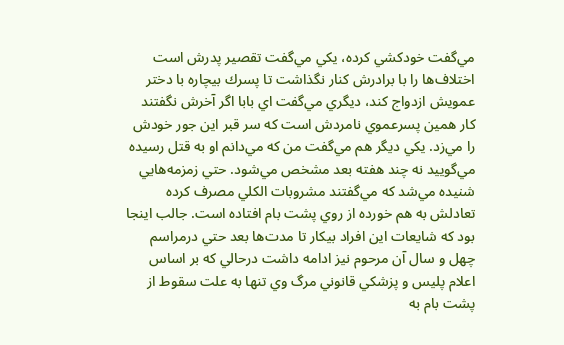مي‌گفت خودكشي كرده، يكي مي‌گفت تقصير پدرش است اختلاف‌ها را با برادرش كنار نگذاشت تا پسرك بيچاره با دختر عمويش ازدواج كند، ديگري مي‌گفت‌ اي بابا اگر آخرش نگفتند كار همين پسرعموي نامردش است كه سر قبر اين جور خودش را مي‌زد. يكي ديگر هم مي‌گفت من كه مي‌دانم او به قتل رسيده مي‌گوييد نه چند هفته بعد مشخص مي‌شود. حتي زمزمه‌هايي شنيده مي‌شد كه مي‌گفتند مشروبات الكلي مصرف كرده تعادلش به هم خورده از روي پشت بام افتاده است. جالب اينجا بود كه شايعات اين افراد بيكار تا مدت‌ها بعد حتي درمراسم چهل و سال آن مرحوم نيز ادامه داشت درحالي كه بر اساس اعلام پليس و پزشكي قانوني مرگ وي تنها به علت سقوط از پشت بام به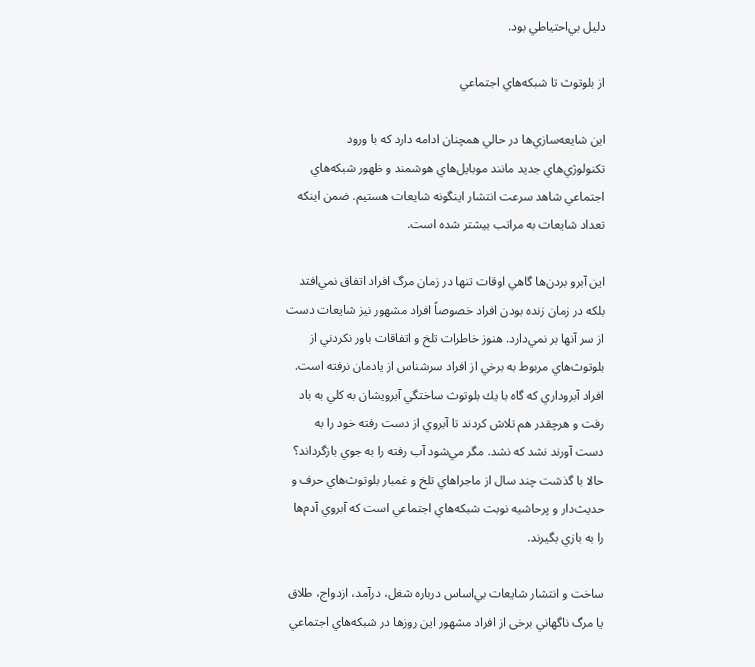دليل بي‌احتياطي بود.

از بلوتوث تا شبكه‌هاي اجتماعي

اين شايعه‌سازي‌ها در حالي همچنان ادامه دارد كه با ورود تكنولوژي‌هاي جديد مانند موبايل‌هاي هوشمند و ظهور شبكه‌هاي اجتماعي شاهد سرعت انتشار اينگونه شايعات هستيم. ضمن اينكه تعداد شايعات به مراتب بيشتر شده است.

اين آبرو بردن‌ها گاهي اوقات تنها در زمان مرگ افراد اتفاق نمي‌افتد بلكه در زمان زنده بودن افراد خصوصاً افراد مشهور نيز شايعات دست از سر آنها بر نمي‌دارد. هنوز خاطرات تلخ و اتفاقات باور نكردني از بلوتوث‌هاي مربوط به برخي از افراد سرشناس از يادمان نرفته است. افراد آبروداري كه گاه با يك بلوتوث ساختگي آبرويشان به كلي به باد رفت و هرچقدر هم تلاش كردند تا آبروي از دست رفته خود را به دست آورند نشد كه نشد. مگر مي‌شود آب رفته را به جوي بازگرداند؟ حالا با گذشت چند سال از ماجراهاي تلخ و غمبار بلوتوث‌هاي حرف و حديث‌دار و پرحاشيه نوبت شبكه‌هاي اجتماعي است كه آبروي آدم‌ها را به بازي بگيرند.

ساخت و انتشار شايعات بي‌اساس درباره شغل، درآمد، ازدواج، طلاق يا مرگ ناگهاني برخی از افراد مشهور اين روزها در شبكه‌هاي اجتماعي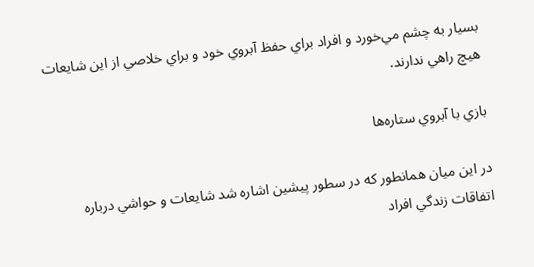بسيار به چشم مي‌خورد و افراد براي حفظ آبروي خود و براي خلاصي از اين شايعات هيچ راهي ندارند.

بازي با آبروي ستاره‌ها

در اين ميان همانطور كه در سطور پيشين اشاره شد شايعات و حواشي درباره اتفاقات زندگي افراد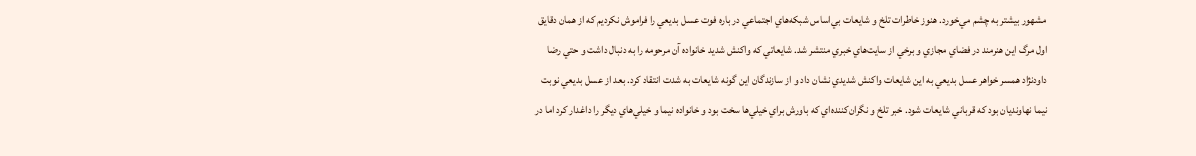مشهور بيشتر به چشم مي‌خورد. هنوز خاطرات تلخ و شايعات بي‌اساس شبكه‌هاي اجتماعي در باره فوت عسل بديعي را فراموش نكرديم كه از همان دقايق اول مرگ اين هنرمند در فضاي مجازي و برخي از سايت‌هاي خبري منتشر شد. شايعاتي كه واكنش شديد خانواده آن مرحومه را به دنبال داشت و حتي رضا داود‌نژاد همسر خواهر عسل بديعي به اين شايعات واكنش شديدي نشان داد و از سازندگان اين گونه شايعات به شدت انتقاد كرد. بعد از عسل بديعي نوبت نيما نهاونديان بود كه قرباني شايعات شود. خبر تلخ و نگران‌كننده‌اي كه باورش براي خيلي‌ها سخت بود و خانواده نيما و خيلي‌هاي ديگر را داغدار كرد اما در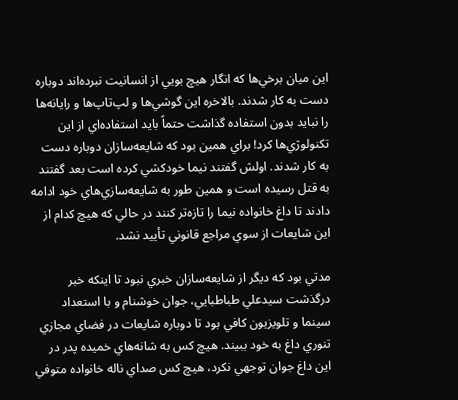اين ميان برخي‌ها كه انگار هيچ بويي از انسانيت نبرده‌اند دوباره دست به كار شدند. بالاخره اين گوشي‌ها و لپ‌تاپ‌ها و رايانه‌ها را نبايد بدون استفاده گذاشت حتماً بايد استفاده‌اي از اين تكنولوژي‌ها كرد! براي همين بود كه شايعه‌سازان دوباره دست به كار شدند. اولش گفتند نيما خودكشي كرده است بعد گفتند به قتل رسيده است و همين طور به شايعه‌سازي‌هاي خود ادامه دادند تا داغ خانواده نيما را تازه‌تر كنند در حالي كه هيچ كدام از اين شايعات از سوي مراجع قانوني تأييد نشد.

مدتي بود كه ديگر از شايعه‌سازان خبري نبود تا اينكه خبر درگذشت سيد‌علي طباطبايي، جوان خوشنام و با استعداد سينما و تلويزيون كافي بود تا دوباره شايعات در فضاي مجازي تنوري داغ به خود ببيند. هيچ كس به شانه‌هاي خميده پدر در اين داغ جوان توجهي نكرد، هيچ كس صداي ناله خانواده متوفي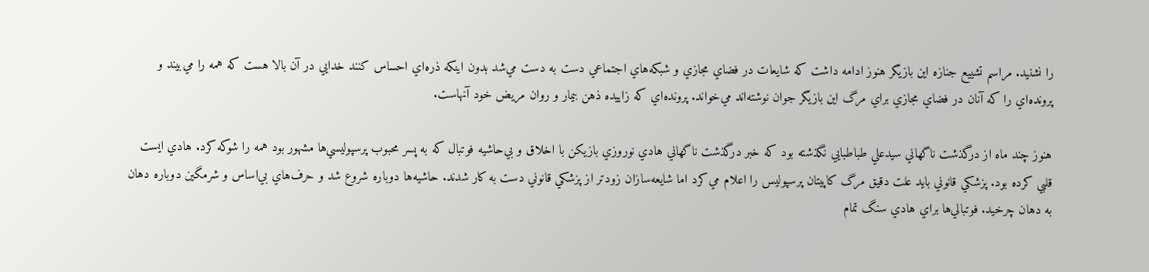را نشنيد. مراسم تشييع جنازه اين بازيگر هنوز ادامه داشت كه شايعات در فضاي مجازي و شبكه‌هاي اجتماعي دست به دست مي‌شد بدون اينكه ذره‌اي احساس كنند خدايي در آن بالا هست كه همه را مي‌بيند و پرونده‌اي را كه آنان در فضاي مجازي براي مرگ اين بازيگر جوان نوشته‌اند مي‌خواند. پرونده‌اي كه زاييده ذهن بيمار و روان مريض خود آنهاست.

هنوز چند ماه از درگذشت ناگهاني سيد‌علي طباطبايي نگذشته بود كه خبر درگذشت ناگهاني هادي نوروزي بازيكن با اخلاق و بي‌حاشيه فوتبال كه به پسر محبوب پرسپوليسي‌ها مشهور بود همه را شوكه كرد. هادي ايست قلبي كرده بود. پزشكي قانوني بايد علت دقيق مرگ كاپيتان پرسپوليس را اعلام مي‌كرد اما شايعه‌سازان زودتر از پزشكي قانوني دست به كار شدند. حاشيه‌ها دوباره شروع شد و حرف‌هاي بي‌اساس و شرمگين دوباره دهان به دهان چرخيد. فوتبالي‌ها براي هادي سنگ تمام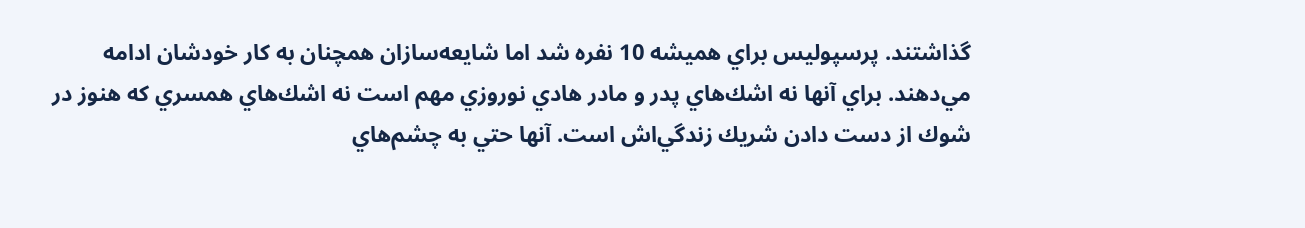گذاشتند. پرسپوليس براي هميشه 10 نفره شد اما شايعه‌سازان همچنان به كار خودشان ادامه مي‌دهند. براي آنها نه اشك‌هاي پدر و مادر هادي نوروزي مهم است نه اشك‌هاي همسري كه هنوز در شوك از دست دادن شريك زندگي‌اش است. آنها حتي به چشم‌هاي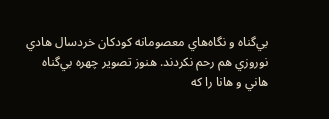بي‌گناه و نگاه‌هاي معصومانه كودكان خردسال هادي نوروزي هم رحم نكردند. هنوز تصوير چهره بي‌گناه هاني و هانا را كه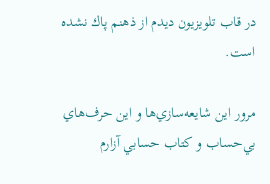در قاب تلويزيون ديدم از ذهنم پاك نشده است.

مرور اين شايعه‌سازي‌ها و اين حرف‌هاي بي‌حساب و كتاب حسابي آزارم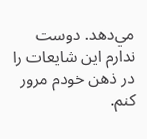مي‌دهد. دوست ندارم اين شايعات را در ذهن خودم مرور كنم.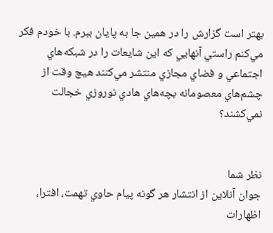بهتر است گزارش را در همين جا به پايان ببرم. با خودم فكر مي‌كنم راستي آنهايي كه اين شايعات را در شبكه‌هاي اجتماعي و فضاي مجازي منتشر مي‌كنند هيچ وقت از چشم‌هاي معصومانه بچه‌هاي هادي نوروزي خجالت نمي‌كشند؟


نظر شما
جوان آنلاين از انتشار هر گونه پيام حاوي تهمت، افترا، اظهارات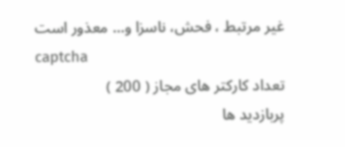غير مرتبط ، فحش، ناسزا و... معذور است
captcha
تعداد کارکتر های مجاز ( 200 )
پربازدید ها